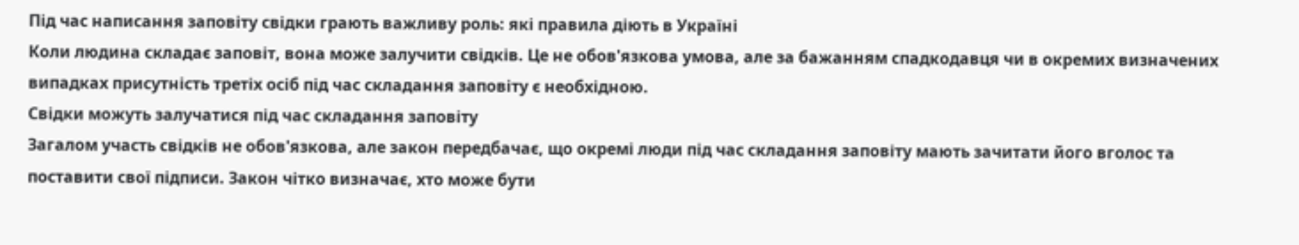Під час написання заповіту свідки грають важливу роль: які правила діють в Україні
Коли людина складає заповіт, вона може залучити свідків. Це не обов'язкова умова, але за бажанням спадкодавця чи в окремих визначених випадках присутність третіх осіб під час складання заповіту є необхідною.
Свідки можуть залучатися під час складання заповіту
Загалом участь свідків не обов'язкова, але закон передбачає, що окремі люди під час складання заповіту мають зачитати його вголос та поставити свої підписи. Закон чітко визначає, хто може бути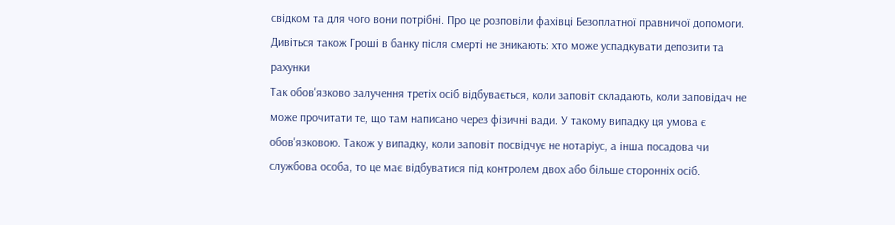свідком та для чого вони потрібні. Про це розповіли фахівці Безоплатної правничої допомоги.
Дивіться також Гроші в банку після смерті не зникають: хто може успадкувати депозити та рахунки
Так обов'язково залучення третіх осіб відбувається, коли заповіт складають, коли заповідач не може прочитати те, що там написано через фізичні вади. У такому випадку ця умова є обов'язковою. Також у випадку, коли заповіт посвідчує не нотаріус, а інша посадова чи службова особа, то це має відбуватися під контролем двох або більше сторонніх осіб.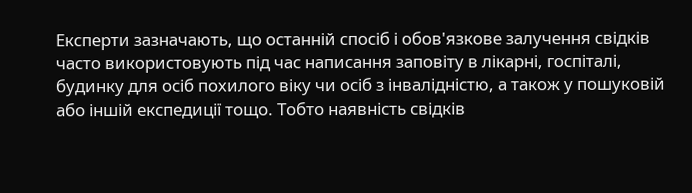Експерти зазначають, що останній спосіб і обов'язкове залучення свідків часто використовують під час написання заповіту в лікарні, госпіталі, будинку для осіб похилого віку чи осіб з інвалідністю, а також у пошуковій або іншій експедиції тощо. Тобто наявність свідків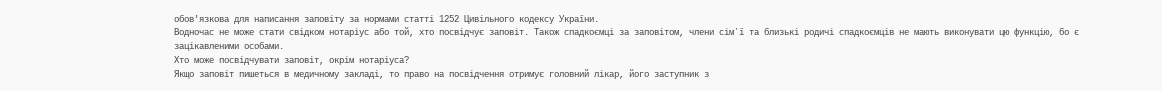обов'язкова для написання заповіту за нормами статті 1252 Цивільного кодексу України.
Водночас не може стати свідком нотаріус або той, хто посвідчує заповіт. Також спадкоємці за заповітом, члени сімʼї та близькі родичі спадкоємців не мають виконувати цю функцію, бо є зацікавленими особами.
Хто може посвідчувати заповіт, окрім нотаріуса?
Якщо заповіт пишеться в медичному закладі, то право на посвідчення отримує головний лікар, його заступник з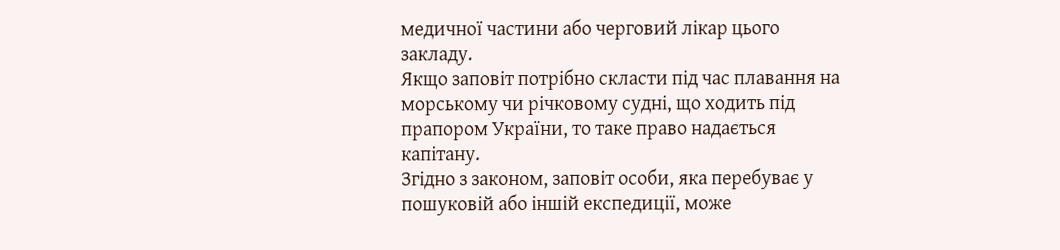медичної частини або черговий лікар цього закладу.
Якщо заповіт потрібно скласти під час плавання на морському чи річковому судні, що ходить під прапором України, то таке право надається капітану.
Згідно з законом, заповіт особи, яка перебуває у пошуковій або іншій експедиції, може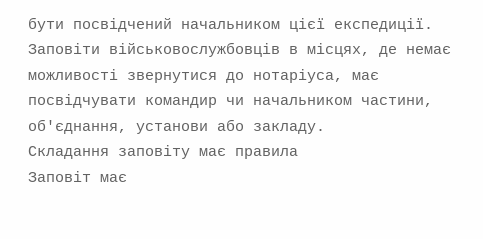бути посвідчений начальником цієї експедиції.
Заповіти військовослужбовців в місцях, де немає можливості звернутися до нотаріуса, має посвідчувати командир чи начальником частини, об'єднання, установи або закладу.
Складання заповіту має правила
Заповіт має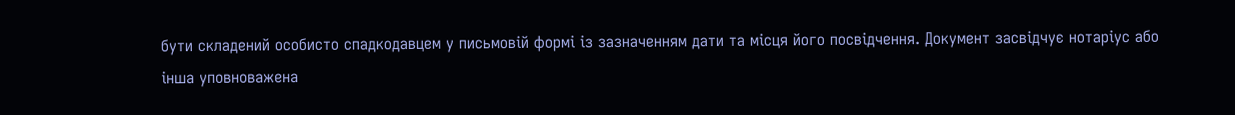бути складений особисто спадкодавцем у письмовій формі із зазначенням дати та місця його посвідчення. Документ засвідчує нотаріус або інша уповноважена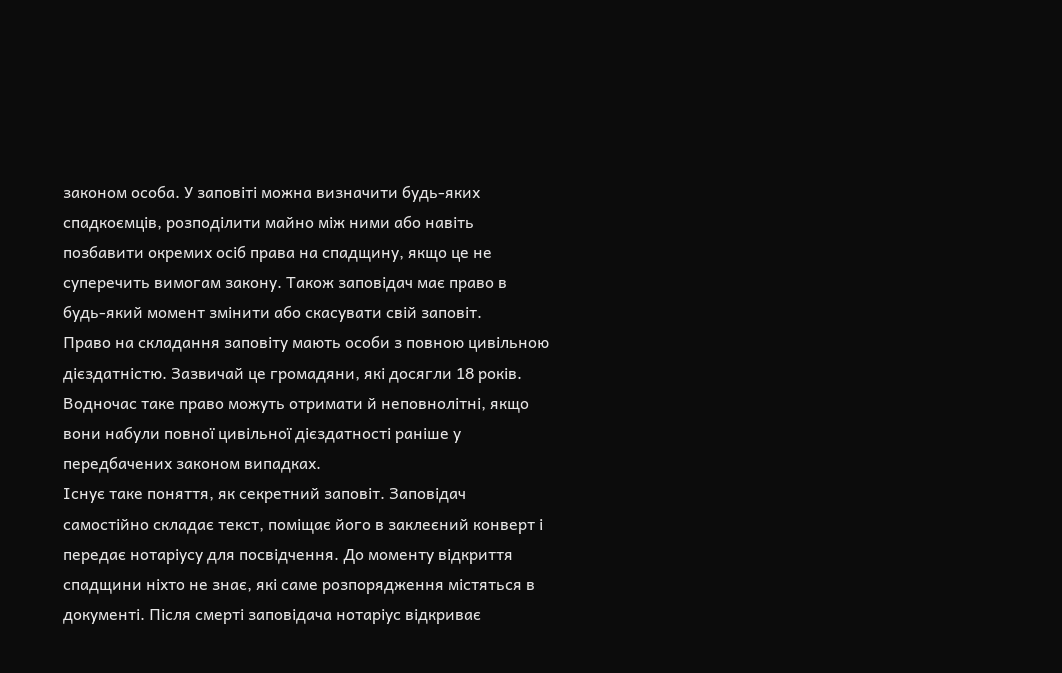законом особа. У заповіті можна визначити будь-яких спадкоємців, розподілити майно між ними або навіть позбавити окремих осіб права на спадщину, якщо це не суперечить вимогам закону. Також заповідач має право в будь-який момент змінити або скасувати свій заповіт.
Право на складання заповіту мають особи з повною цивільною дієздатністю. Зазвичай це громадяни, які досягли 18 років. Водночас таке право можуть отримати й неповнолітні, якщо вони набули повної цивільної дієздатності раніше у передбачених законом випадках.
Існує таке поняття, як секретний заповіт. Заповідач самостійно складає текст, поміщає його в заклеєний конверт і передає нотаріусу для посвідчення. До моменту відкриття спадщини ніхто не знає, які саме розпорядження містяться в документі. Після смерті заповідача нотаріус відкриває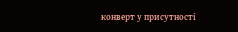конверт у присутності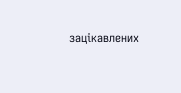зацікавлених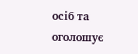осіб та оголошує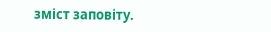зміст заповіту.